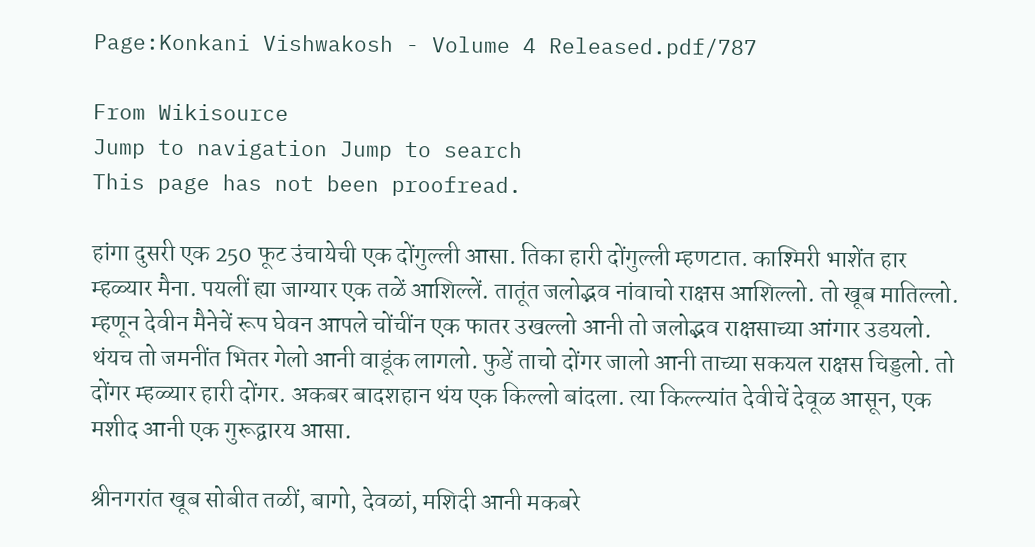Page:Konkani Vishwakosh - Volume 4 Released.pdf/787

From Wikisource
Jump to navigation Jump to search
This page has not been proofread.

हांगा दुसरी एक 250 फूट उंचायेची एक दोंगुल्ली आसा. तिका हारी दोंगुल्ली म्हणटात. काश्मिरी भाशेंत हार म्हळ्यार मैना. पयलीं ह्या जाग्यार एक तळें आशिल्लें. तातूंत जलोद्भव नांवाचो राक्षस आशिल्लो. तो खूब मातिल्लो. म्हणून देवीन मैनेचें रूप घेवन आपले चोंचींन एक फातर उखल्लो आनी तो जलोद्भव राक्षसाच्या आंगार उडयलो. थंयच तो जमनींत भितर गेलो आनी वाडूंक लागलो. फुडें ताचो दोंगर जालो आनी ताच्या सकयल राक्षस चिड्डलो. तो दोंगर म्हळ्यार हारी दोंगर. अकबर बादशहान थंय एक किल्लो बांदला. त्या किल्ल्यांत देवीचें देवूळ आसून, एक मशीद आनी एक गुरूद्वारय आसा.

श्रीनगरांत खूब सोबीत तळीं, बागो, देवळां, मशिदी आनी मकबरे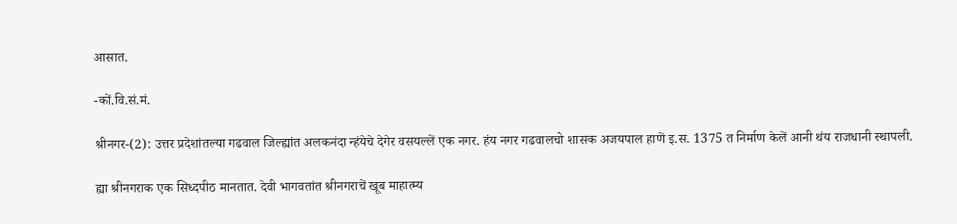आसात.

-कों.वि.सं.मं.

श्रीनगर-(2): उत्तर प्रदेशांतल्या गढवाल जिल्ह्यांत अलकनंदा न्हंयेचे देगेर वसयल्लें एक नगर. हंय नगर गढवालचो शासक अजयपाल हाणें इ.स. 1375 त निर्माण केलें आनी थंय राजधानी स्थापली.

ह्या श्रीनगराक एक सिध्दपीठ मानतात. देवी भागवतांत श्रीनगराचें खूब माहात्म्य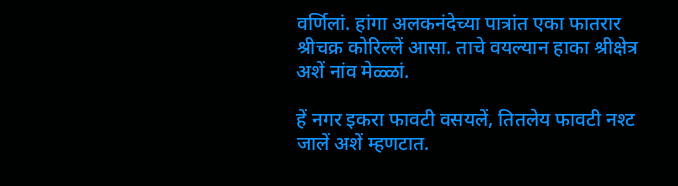वर्णिलां. हांगा अलकनंदेच्या पात्रांत एका फातरार श्रीचक्र कोरिल्लें आसा. ताचे वयल्यान हाका श्रीक्षेत्र अशें नांव मेळ्ळां.

हें नगर इकरा फावटी वसयलें, तितलेय फावटी नश्ट जालें अशें म्हणटात.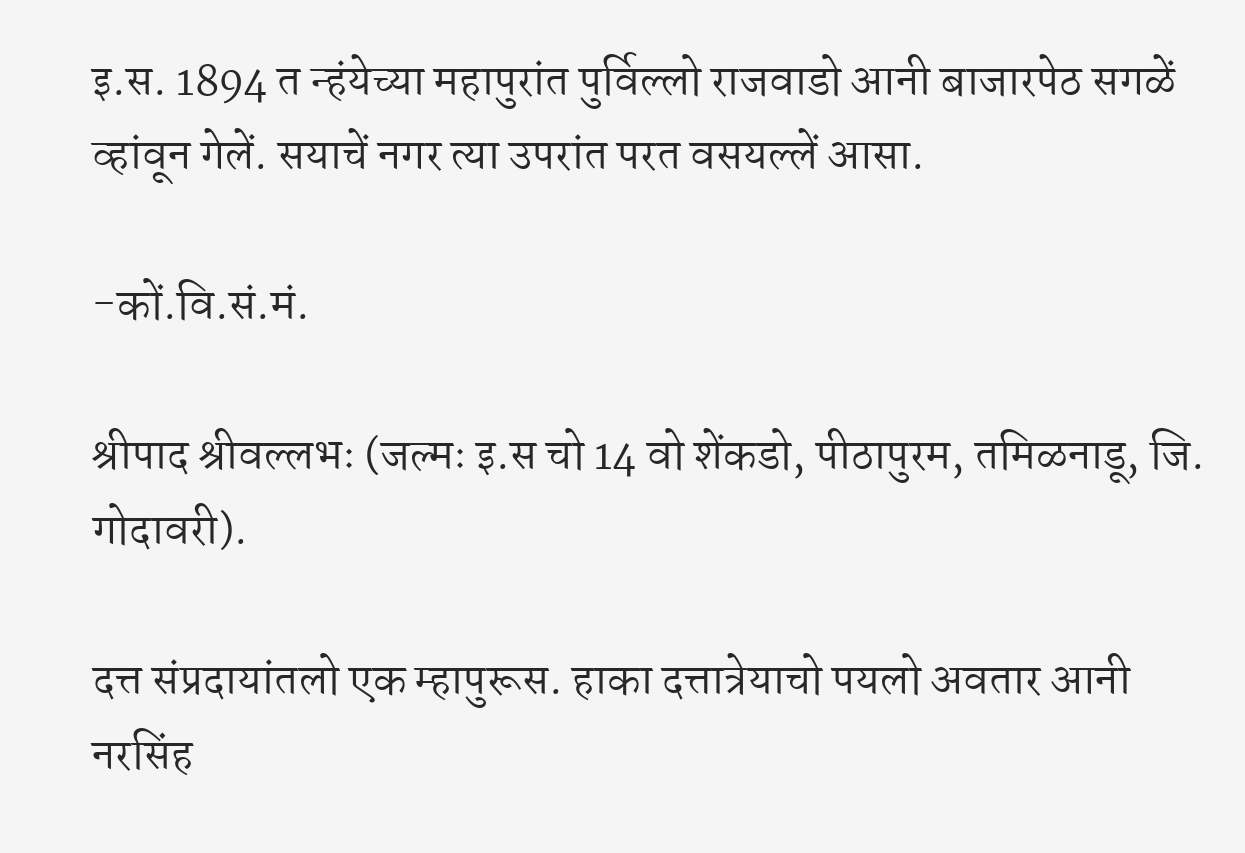इ.स. 1894 त न्हंयेच्या महापुरांत पुर्विल्लो राजवाडो आनी बाजारपेठ सगळें व्हांवून गेलें. सयाचें नगर त्या उपरांत परत वसयल्लें आसा.

-कों.वि.सं.मं.

श्रीपाद श्रीवल्लभः (जल्मः इ.स चो 14 वो शेंकडो, पीठापुरम, तमिळनाडू, जि. गोदावरी).

दत्त संप्रदायांतलो एक म्हापुरूस. हाका दत्तात्रेयाचो पयलो अवतार आनी नरसिंह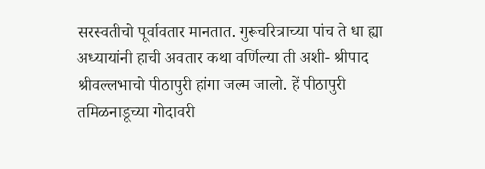सरस्वतीचो पूर्वावतार मानतात. गुरूचरित्राच्या पांच ते धा ह्या अध्यायांनी हाची अवतार कथा वर्णिल्या ती अशी- श्रीपाद श्रीवल्लभाचो पीठापुरी हांगा जल्म जालो. हें पीठापुरी तमिळनाडूच्या गोदावरी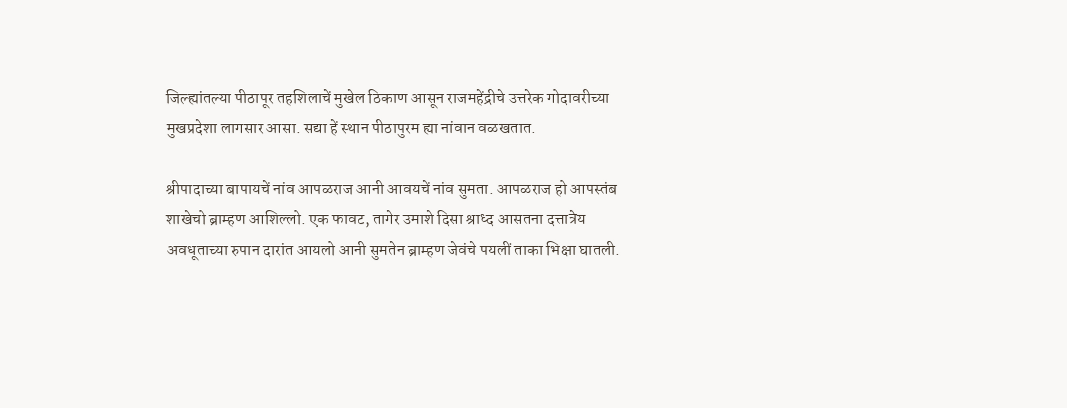जिल्ह्यांतल्या पीठापूर तहशिलाचें मुखेल ठिकाण आसून राजमहेंद्रीचे उत्तरेक गोदावरीच्या मुखप्रदेशा लागसार आसा. सद्या हें स्थान पीठापुरम ह्या नांवान वळखतात.

श्रीपादाच्या बापायचें नांव आपळराज आनी आवयचें नांव सुमता. आपळराज हो आपस्तंब शाखेचो ब्राम्हण आशिल्लो. एक फावट, तागेर उमाशे दिसा श्राध्द आसतना दत्तात्रेय अवधूताच्या रुपान दारांत आयलो आनी सुमतेन ब्राम्हण जेवंचे पयलीं ताका भिक्षा घातली.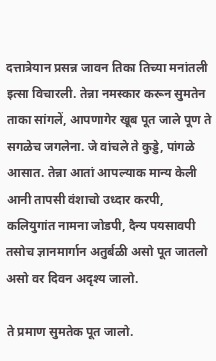दत्तात्रेयान प्रसन्न जावन तिका तिच्या मनांतली इत्सा विचारली. तेन्ना नमस्कार करून सुमतेन ताका सांगलें, आपणागेर खूब पूत जाले पूण ते सगळेच जगलेना. जे वांचले ते कुड्डे, पांगळे आसात. तेन्ना आतां आपल्याक मान्य केली आनी तापसी वंशाचो उध्दार करपी, कलियुगांत नामना जोडपी, दैन्य पयसावपी तसोच ज्ञानमार्गान अतुर्बळी असो पूत जातलो असो वर दिवन अदृश्य जालो.

ते प्रमाण सुमतेक पूत जालो.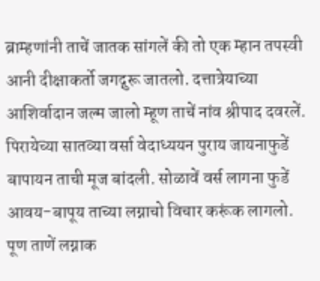ब्राम्हणांनी ताचें जातक सांगलें की तो एक म्हान तपस्वी आनी दीक्षाकर्तो जगद्गुरू जातलो. दत्तात्रेयाच्या आशिर्वादान जल्म जालो म्हूण ताचें नांव श्रीपाद दवरलें. पिरायेच्या सातव्या वर्सा वेदाध्ययन पुराय जायनाफुडें बापायन ताची मूज बांदली. सोळावें वर्स लागना फुडें आवय-बापूय ताच्या लग्नाचो विचार करूंक लागलो. पूण ताणें लग्नाक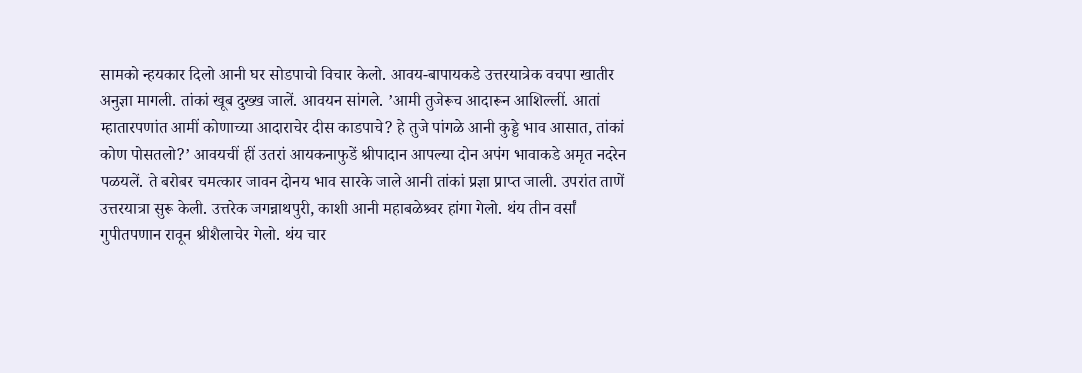सामको न्हयकार दिलो आनी घर सोडपाचो विचार केलो. आवय-बापायकडे उत्तरयात्रेक वचपा खातीर अनुज्ञा मागली. तांकां खूब दुख्ख जालें. आवयन सांगले. ’आमी तुजेरूच आदारून आशिल्लीं. आतां म्हातारपणांत आमीं कोणाच्या आदाराचेर दीस काडपाचे? हे तुजे पांगळे आनी कुड्डे भाव आसात, तांकां कोण पोसतलो?’ आवयचीं हीं उतरां आयकनाफुडें श्रीपादान आपल्या दोन अपंग भावाकडे अमृत नदरेन पळयलें. ते बरोबर चमत्कार जावन दोनय भाव सारके जाले आनी तांकां प्रज्ञा प्राप्त जाली. उपरांत ताणें उत्तरयात्रा सुरू केली. उत्तरेक जगन्नाथपुरी, काशी आनी महाबळेश्र्वर हांगा गेलो. थंय तीन वर्सां गुपीतपणान रावून श्रीशैलाचेर गेलो. थंय चार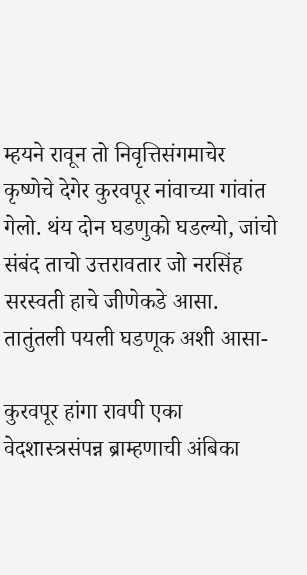म्हयने रावून तो निवृत्तिसंगमाचेर कृष्णेचे देगेर कुरवपूर नांवाच्या गांवांत गेलो. थंय दोन घडणुको घडल्यो, जांचो संबंद ताचो उत्तरावतार जो नरसिंह सरस्वती हाचे जीणेकडे आसा. तातुंतली पयली घडणूक अशी आसा-

कुरवपूर हांगा रावपी एका वेदशास्त्रसंपन्न ब्राम्हणाची अंबिका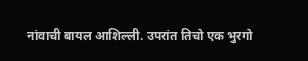नांवाची बायल आशिल्ली. उपरांत तिचो एक भुरगो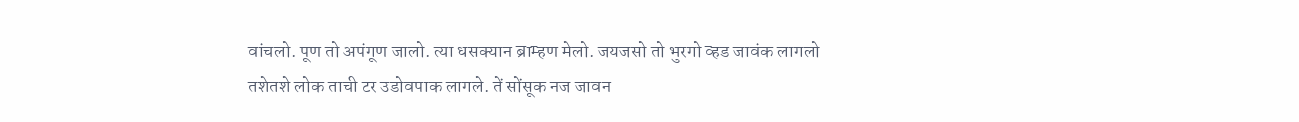वांचलो. पूण तो अपंगूण जालो. त्या धसक्यान ब्राम्हण मेलो. जयजसो तो भुरगो व्हड जावंक लागलो तशेतशे लोक ताची टर उडोवपाक लागले. तें सोंसूक नज जावन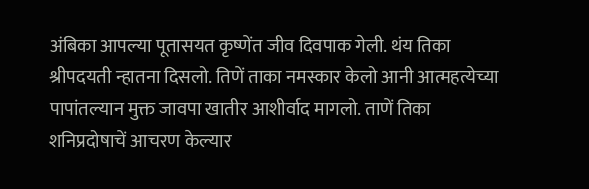अंबिका आपल्या पूतासयत कृष्णेंत जीव दिवपाक गेली. थंय तिका श्रीपदयती न्हातना दिसलो. तिणें ताका नमस्कार केलो आनी आत्महत्येच्या पापांतल्यान मुक्त जावपा खातीर आशीर्वाद मागलो. ताणें तिका शनिप्रदोषाचें आचरण केल्यार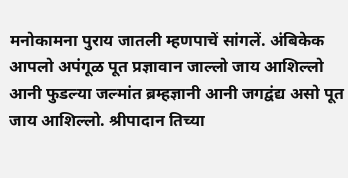मनोकामना पुराय जातली म्हणपाचें सांगलें. अंबिकेक आपलो अपंगूळ पूत प्रज्ञावान जाल्लो जाय आशिल्लो आनी फुडल्या जल्मांत ब्रम्हज्ञानी आनी जगद्वंद्य असो पूत जाय आशिल्लो. श्रीपादान तिच्या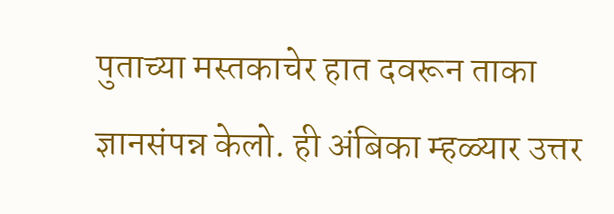पुताच्या मस्तकाचेर हात दवरून ताका ज्ञानसंपन्न केलो. ही अंबिका म्हळ्यार उत्तर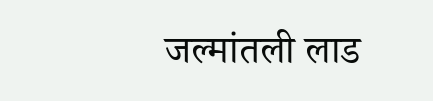जल्मांतली लाड